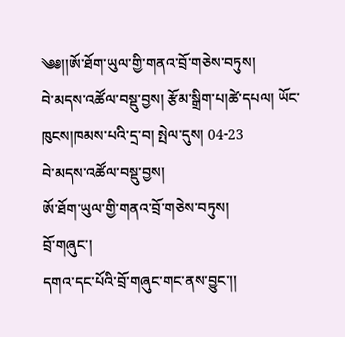༄༅།།ཨོ་ཐོག་ཡུལ་གྱི་གནའ་བྲོ་གཅེས་བཏུས།
བེ་མདས་འཚོལ་བསྡུ་བྱས། རྩོམ་སྒྲིག་པ།ཚེ་དཔལ། ཡོང་ཁུངས།ཁམས་པའི་དྲ་བ། སྤེལ་དུས། 04-23
བེ་མདས་འཚོལ་བསྡུ་བྱས།
ཨོ་ཐོག་ཡུལ་གྱི་གནའ་བྲོ་གཅེས་བཏུས།
བྲོ་གཞུང་།
དགའ་དང་པོའི་བྲོ་གཞུང་གང་ནས་བྱུང་།།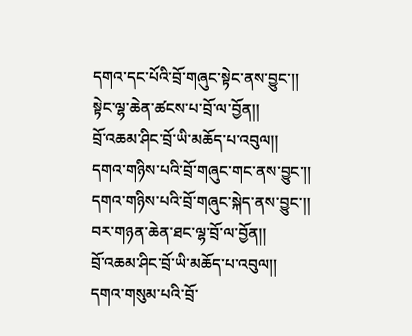དགའ་དང་པོའི་བྲོ་གཞུང་སྟེང་ནས་བྱུང་།།
སྟེང་ལྷ་ཆེན་ཚངས་པ་བྲོ་ལ་བྱོན།།
བྲོ་འཆམ་ཤིང་བྲོ་ཡི་མཆོད་པ་འབུལ།།
དགའ་གཉིས་པའི་བྲོ་གཞུང་གང་ནས་བྱུང་།།
དགའ་གཉིས་པའི་བྲོ་གཞུང་སྐེད་ནས་བྱུང་།།
བར་གཉན་ཆེན་ཐང་ལྷ་བྲོ་ལ་བྱོན།།
བྲོ་འཆམ་ཤིང་བྲོ་ཡི་མཆོད་པ་འབུལ།།
དགའ་གསུམ་པའི་བྲོ་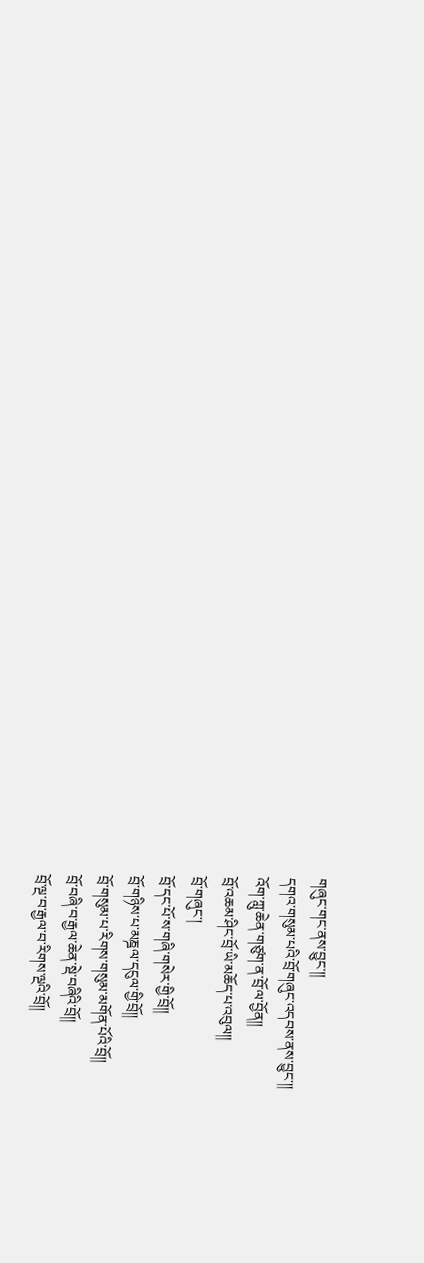གཞུང་གང་ནས་བྱུང་།།
དགའ་གསུམ་པའི་བྲོ་གཞུང་འདབས་ནས་བྱུང་།།
འོག་ཀླུ་ཆེན་གཙུག་ན་བྲོ་ལ་བྱོན།།
བྲོ་འཆམ་ཤིང་བྲོ་ཡི་མཆོད་པ་འབུལ།།
བྲོ་གཞུང་།
བྲོ་དང་པོ་ས་གཞི་གསེར་གྱི་བྲོ།།
བྲོ་གཉིས་པ་མཎྜལ་དངུལ་གྱི་བྲོ།།
བྲོ་གསུམ་པ་རིགས་གསུམ་མགོན་པོའི་བྲོ།།
བྲོ་བཞི་བ་རྒྱལ་ཆེན་སྡེ་བཞིའི་བྲོ།།
བྲོ་ལྔ་བ་རྒྱལ་བ་རིགས་ལྔའི་བྲོ།།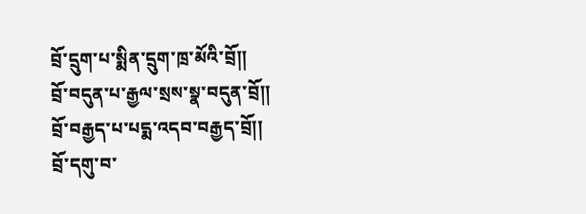བྲོ་དྲུག་པ་སྨིན་དྲུག་ཁྲ་མོའི་བྲོ།།
བྲོ་བདུན་པ་རྒྱལ་སྲས་སྣ་བདུན་བྲོ།།
བྲོ་བརྒྱད་པ་པདྨ་འདབ་བརྒྱད་བྲོ།།
བྲོ་དགུ་བ་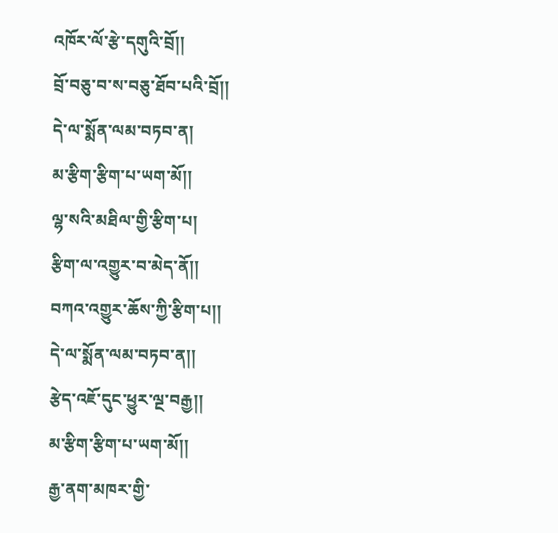འཁོར་ལོ་རྩེ་དགུའི་བྲོ།།
བྲོ་བཅུ་བ་ས་བཅུ་ཐོབ་པའི་བྲོ།།
དེ་ལ་སྨོན་ལམ་བཏབ་ན།
མ་རྩིག་རྩིག་པ་ཡག་མོ།།
ལྷ་སའི་མཐིལ་གྱི་རྩིག་པ།
རྩིག་ལ་འགྱུར་བ་མེད་ནོ།།
བཀའ་འགྱུར་ཆོས་ཀྱི་རྩིག་པ།།
དེ་ལ་སྨོན་ལམ་བཏབ་ན།།
རྩེད་འཇོ་དུང་ཕྱུར་ལྔ་བརྒྱ།།
མ་རྩིག་རྩིག་པ་ཡག་མོ།།
རྒྱ་ནག་མཁར་གྱི་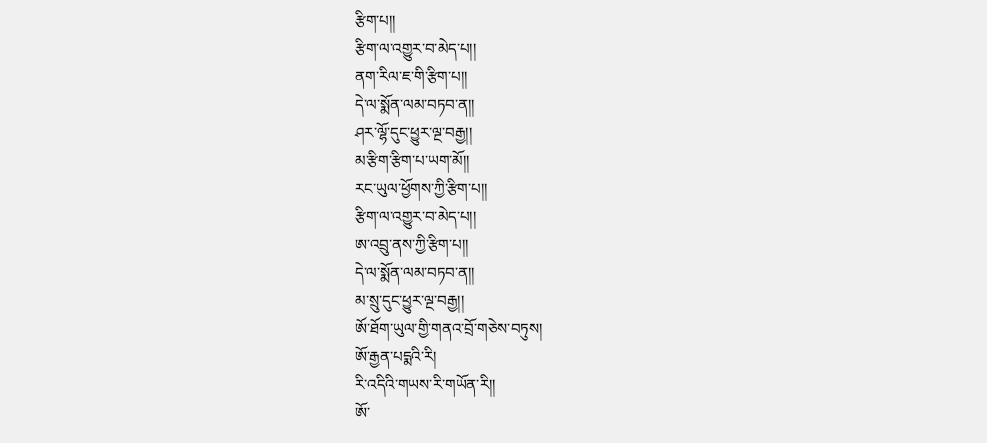རྩིག་པ།།
རྩིག་ལ་འགྱུར་བ་མེད་པ།།
ནག་རིལ་ཇ་གི་རྩིག་པ།།
དེ་ལ་སྨོན་ལམ་བཏབ་ན།།
ཤར་ལྷོ་དུང་ཕྱུར་ལྔ་བརྒྱ།།
མ་རྩིག་རྩིག་པ་ཡག་མོ།།
རང་ཡུལ་ཕྱོགས་ཀྱི་རྩིག་པ།།
རྩིག་ལ་འགྱུར་བ་མེད་པ།།
ཨ་འབྲུ་ནས་ཀྱི་རྩིག་པ།།
དེ་ལ་སྨོན་ལམ་བཏབ་ན།།
མ་སྲུ་དུང་ཕྱུར་ལྔ་བརྒྱ།།
ཨོ་ཐོག་ཡུལ་གྱི་གནའ་བྲོ་གཅེས་བཏུས།
ཨོ་རྒྱན་པདྨའི་རི།
རི་འདིའི་གཡས་རི་གཡོན་རི།།
ཨོ་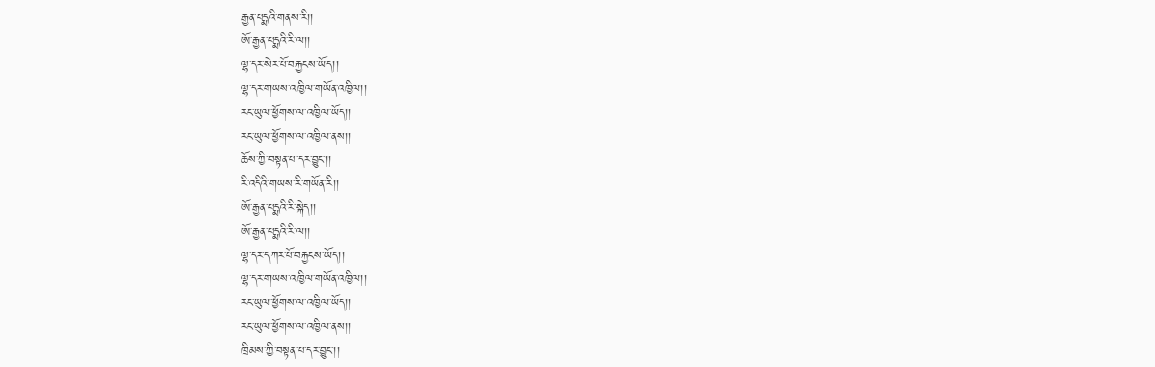རྒྱན་པདྨའི་གནས་རི།།
ཨོ་རྒྱན་པདྨའི་རི་ལ།།
ལྷ་དར་སེར་པོ་བརྐྱངས་ཡོད།།
ལྷ་དར་གཡས་འཁྱིལ་གཡོན་འཁྱིལ།།
རང་ཡུལ་ཕྱོགས་ལ་འཁྱིལ་ཡོད།།
རང་ཡུལ་ཕྱོགས་ལ་འཁྱིལ་ནས།།
ཆོས་ཀྱི་བསྟན་པ་དར་བྱུང་།།
རི་འདིའི་གཡས་རི་གཡོན་རི།།
ཨོ་རྒྱན་པདྨའི་རི་སྐེད།།
ཨོ་རྒྱན་པདྨའི་རི་ལ།།
ལྷ་དར་དཀར་པོ་བརྐྱངས་ཡོད།།
ལྷ་དར་གཡས་འཁྱིལ་གཡོན་འཁྱིལ།།
རང་ཡུལ་ཕྱོགས་ལ་འཁྱིལ་ཡོད།།
རང་ཡུལ་ཕྱོགས་ལ་འཁྱིལ་ནས།།
ཁྲིམས་ཀྱི་བསྟན་པ་དར་བྱུང་།།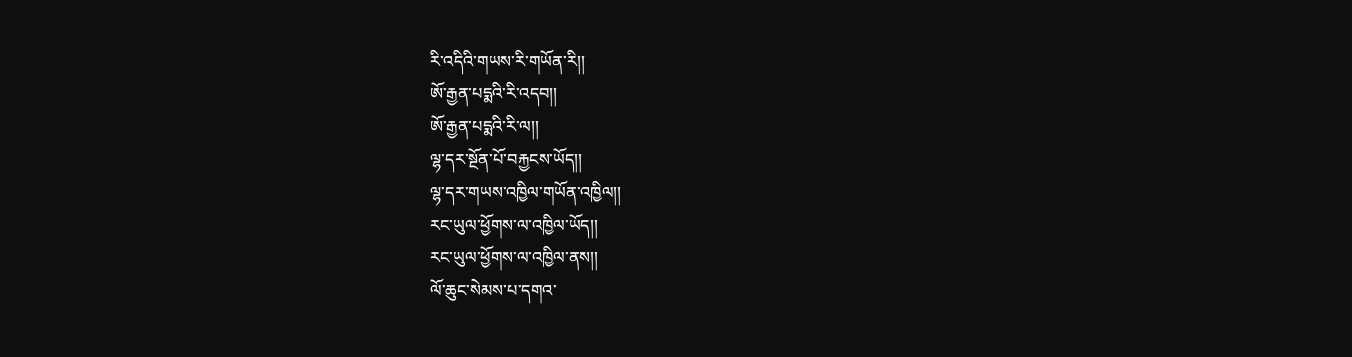རི་འདིའི་གཡས་རི་གཡོན་རི།།
ཨོ་རྒྱན་པདྨའི་རི་འདབ།།
ཨོ་རྒྱན་པདྨའི་རི་ལ།།
ལྷ་དར་སྔོན་པོ་བརྐྱངས་ཡོད།།
ལྷ་དར་གཡས་འཁྱིལ་གཡོན་འཁྱིལ།།
རང་ཡུལ་ཕྱོགས་ལ་འཁྱིལ་ཡོད།།
རང་ཡུལ་ཕྱོགས་ལ་འཁྱིལ་ནས།།
ལོ་ཆུང་སེམས་པ་དགའ་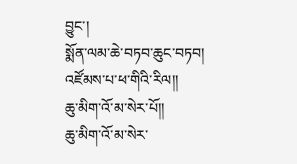བྱུང་།
སྨོན་ལམ་ཆེ་བཏབ་ཆུང་བཏབ།
འཛོམས་པ་ཕ་གིའི་རིལ།།
ཆུ་མིག་འོ་མ་སེར་པོ།།
ཆུ་མིག་འོ་མ་སེར་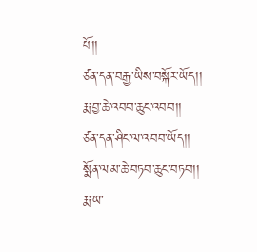པོ།།
ཙན་དན་བརྒྱ་ཡིས་བསྐོར་ཡོད།།
རྨ་བྱ་ཆེ་འབབ་ཆུང་འབབ།།
ཙན་དན་ཤིང་ལ་འབབ་ཡོད།།
སྨོན་ལམ་ཆེ་བཏབ་ཆུང་བཏབ།།
རྨ་ཡ་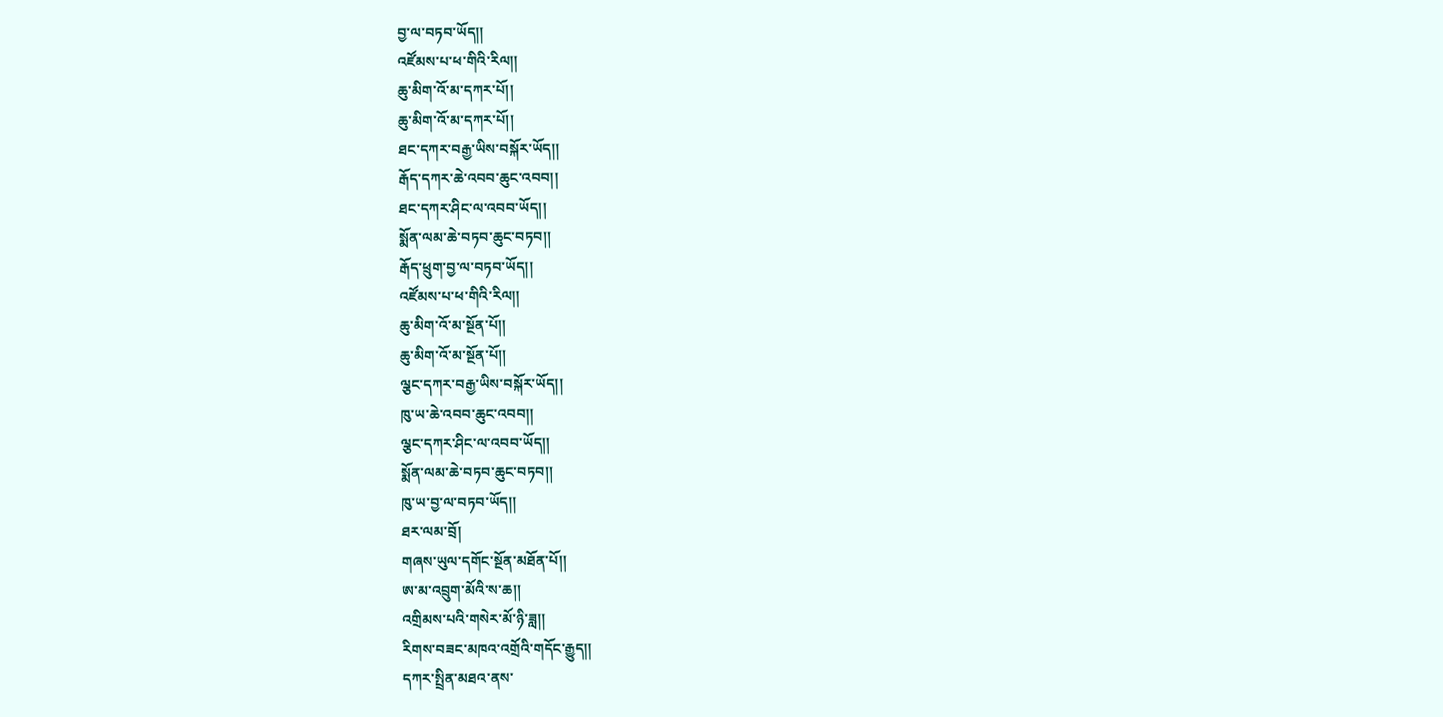བྱ་ལ་བཏབ་ཡོད།།
འཛོམས་པ་ཕ་གིའི་རིལ།།
ཆུ་མིག་འོ་མ་དཀར་པོ།།
ཆུ་མིག་འོ་མ་དཀར་པོ།།
ཐང་དཀར་བརྒྱ་ཡིས་བསྐོར་ཡོད།།
རྒོད་དཀར་ཆེ་འབབ་ཆུང་འབབ།།
ཐང་དཀར་ཤིང་ལ་འབབ་ཡོད།།
སྨོན་ལམ་ཆེ་བཏབ་ཆུང་བཏབ།།
རྒོད་ཕྲུག་བྱ་ལ་བཏབ་ཡོད།།
འཛོམས་པ་ཕ་གིའི་རིལ།།
ཆུ་མིག་འོ་མ་སྔོན་པོ།།
ཆུ་མིག་འོ་མ་སྔོན་པོ།།
ལྕང་དཀར་བརྒྱ་ཡིས་བསྐོར་ཡོད།།
ཁུ་ཡ་ཆེ་འབབ་ཆུང་འབབ།།
ལྕང་དཀར་ཤིང་ལ་འབབ་ཡོད།།
སྨོན་ལམ་ཆེ་བཏབ་ཆུང་བཏབ།།
ཁུ་ཡ་བྱ་ལ་བཏབ་ཡོད།།
ཐར་ལམ་བྲོ།
གཞས་ཡུལ་དགོང་སྔོན་མཐོན་པོ།།
ཨ་མ་འབྲུག་མོའི་ས་ཆ།།
འགྲིམས་པའི་གསེར་མོ་ཉི་ཟླ།།
རིགས་བཟང་མཁའ་འགྲོའི་གདོང་རྒྱུད།།
དཀར་སྤྲིན་མཐའ་ནས་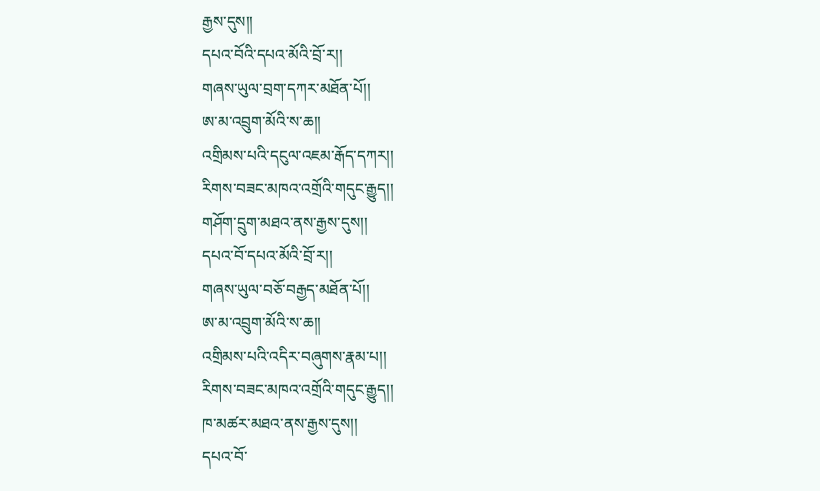རྒྱས་དུས།།
དཔའ་བོའི་དཔའ་མོའི་བྲོ་ར།།
གཞས་ཡུལ་བྲག་དཀར་མཐོན་པོ།།
ཨ་མ་འབྲུག་མོའི་ས་ཆ།།
འགྲིམས་པའི་དངུལ་འཇམ་རྒོད་དཀར།།
རིགས་བཟང་མཁའ་འགྲོའི་གདུང་རྒྱུད།།
གཤོག་དྲུག་མཐའ་ནས་རྒྱས་དུས།།
དཔའ་བོ་དཔའ་མོའི་བྲོ་ར།།
གཞས་ཡུལ་བཅོ་བརྒྱད་མཐོན་པོ།།
ཨ་མ་འབྲུག་མོའི་ས་ཆ།།
འགྲིམས་པའི་འདིར་བཞུགས་རྣམ་པ།།
རིགས་བཟང་མཁའ་འགྲོའི་གདུང་རྒྱུད།།
ཁ་མཚར་མཐའ་ནས་རྒྱས་དུས།།
དཔའ་བོ་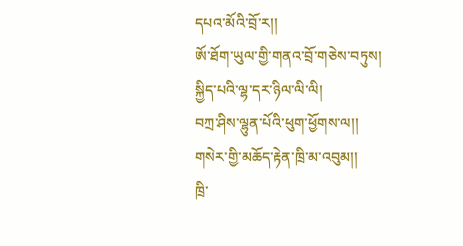དཔའ་མོའི་བྲོ་ར།།
ཨོ་ཐོག་ཡུལ་གྱི་གནའ་བྲོ་གཅེས་བཏུས།
སྐྱིད་པའི་ལྷ་དར་ཉིལ་ལི་ལི།
བཀྲ་ཤིས་ལྷུན་པོའི་ཕུག་ཕྱོགས་ལ།།
གསེར་གྱི་མཆོད་རྟེན་ཁྲི་མ་འབུམ།།
ཁྲི་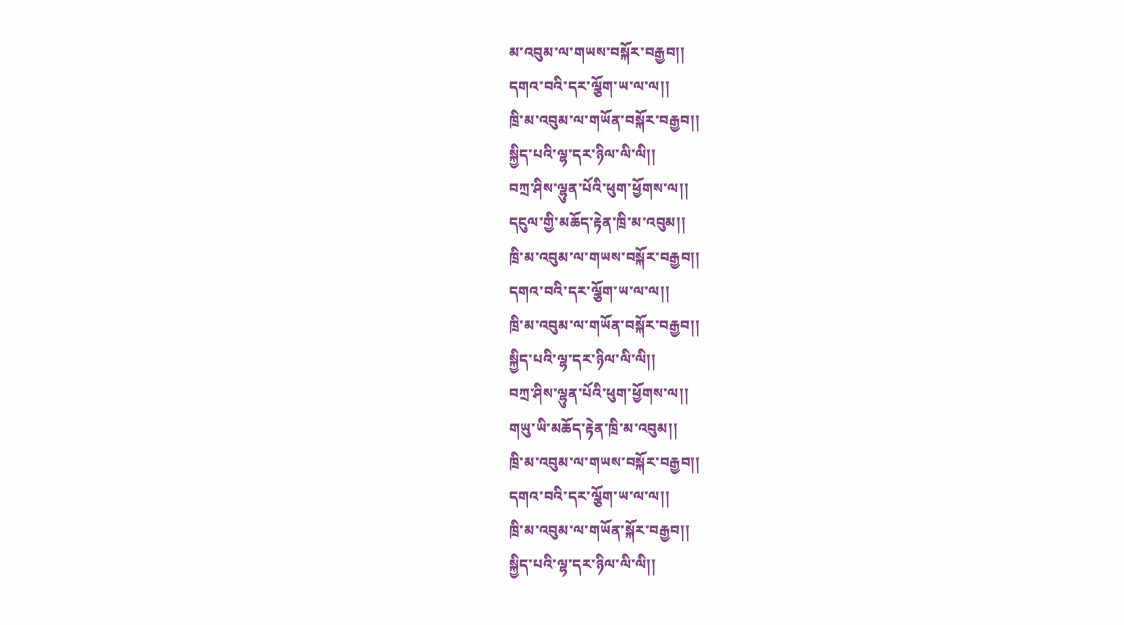མ་འབུམ་ལ་གཡས་བསྐོར་བརྒྱབ།།
དགའ་བའི་དར་ལྕོག་ཡ་ལ་ལ།།
ཁྲི་མ་འབུམ་ལ་གཡོན་བསྐོར་བརྒྱབ།།
སྐྱིད་པའི་ལྷ་དར་ཉིལ་ལི་ལི།།
བཀྲ་ཤིས་ལྷུན་པོའི་ཕུག་ཕྱོགས་ལ།།
དངུལ་གྱི་མཆོད་རྟེན་ཁྲི་མ་འབུམ།།
ཁྲི་མ་འབུམ་ལ་གཡས་བསྐོར་བརྒྱབ།།
དགའ་བའི་དར་ལྕོག་ཡ་ལ་ལ།།
ཁྲི་མ་འབུམ་ལ་གཡོན་བསྐོར་བརྒྱབ།།
སྐྱིད་པའི་ལྷ་དར་ཉིལ་ལི་ལི།།
བཀྲ་ཤིས་ལྷུན་པོའི་ཕུག་ཕྱོགས་ལ།།
གཡུ་ཡི་མཆོད་རྟེན་ཁྲི་མ་འབུམ།།
ཁྲི་མ་འབུམ་ལ་གཡས་བསྐོར་བརྒྱབ།།
དགའ་བའི་དར་ལྕོག་ཡ་ལ་ལ།།
ཁྲི་མ་འབུམ་ལ་གཡོན་སྐོར་བརྒྱབ།།
སྐྱིད་པའི་ལྷ་དར་ཉིལ་ལི་ལི།།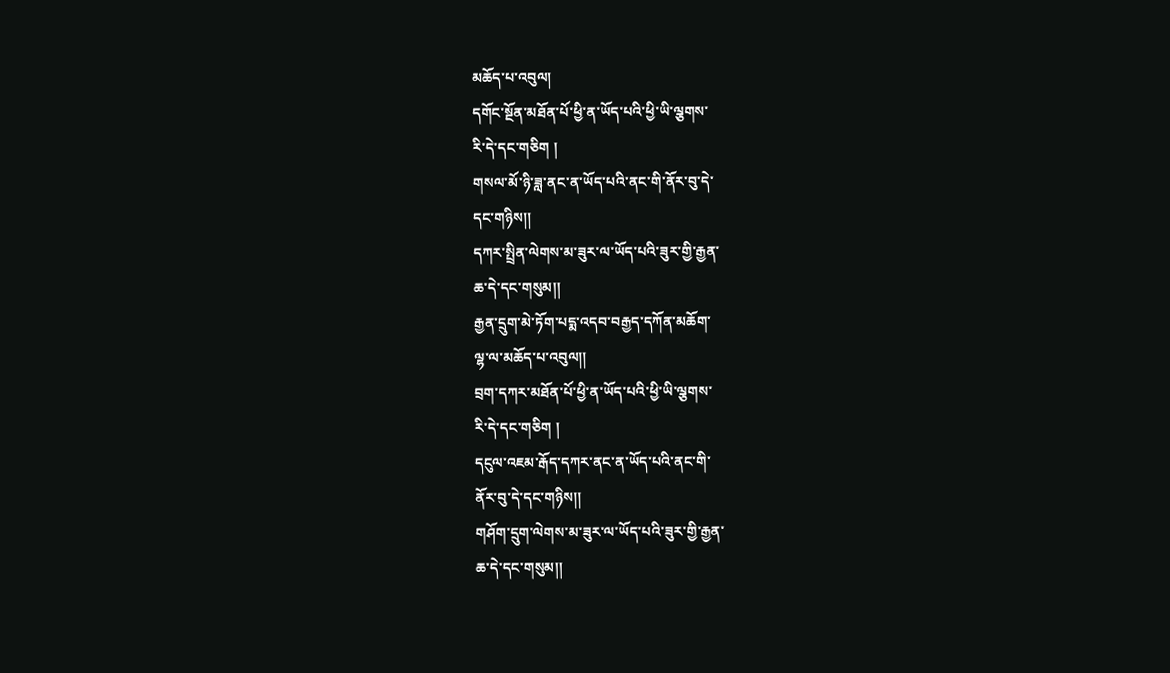མཆོད་པ་འབུལ།
དགོང་སྔོན་མཐོན་པོ་ཕྱི་ན་ཡོད་པའི་ཕྱི་ཡི་ལྕགས་
རི་དེ་དང་གཅིག །
གསལ་མོ་ཉི་ཟླ་ནང་ན་ཡོད་པའི་ནང་གི་ནོར་བུ་དེ་
དང་གཉིས།།
དཀར་སྤྲིན་ལེགས་མ་ཟུར་ལ་ཡོད་པའི་ཟུར་གྱི་རྒྱན་
ཆ་དེ་དང་གསུམ།།
རྒྱན་དྲུག་མེ་ཏོག་པདྨ་འདབ་བརྒྱད་དཀོན་མཆོག་
ལྷ་ལ་མཆོད་པ་འབུལ།།
བྲག་དཀར་མཐོན་པོ་ཕྱི་ན་ཡོད་པའི་ཕྱི་ཡི་ལྕགས་
རི་དེ་དང་གཅིག །
དངུལ་འཇམ་རྒོད་དཀར་ནང་ན་ཡོད་པའི་ནང་གི་
ནོར་བུ་དེ་དང་གཉིས།།
གཤོག་དྲུག་ལེགས་མ་ཟུར་ལ་ཡོད་པའི་ཟུར་གྱི་རྒྱན་
ཆ་དེ་དང་གསུམ།།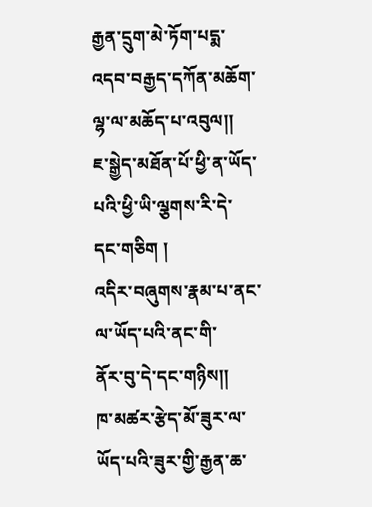རྒྱན་དྲུག་མེ་ཏོག་པདྨ་འདབ་བརྒྱད་དཀོན་མཆོག་
ལྷ་ལ་མཆོད་པ་འབུལ།།
ཇ་སྒྱེད་མཐོན་པོ་ཕྱི་ན་ཡོད་པའི་ཕྱི་ཡི་ལྕགས་རི་དེ་
དང་གཅིག །
འདིར་བཞུགས་རྣམ་པ་ནང་ལ་ཡོད་པའི་ནང་གི་
ནོར་བུ་དེ་དང་གཉིས།།
ཁ་མཚར་རྩེད་མོ་ཟུར་ལ་ཡོད་པའི་ཟུར་གྱི་རྒྱན་ཆ་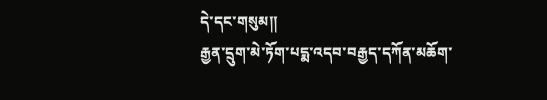དེ་དང་གསུམ།།
རྒྱན་དྲུག་མེ་ཏོག་པདྨ་འདབ་བརྒྱད་དཀོན་མཆོག་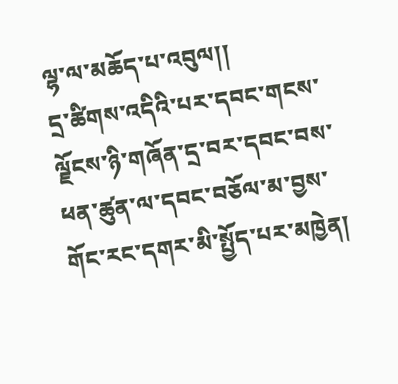ལྷ་ལ་མཆོད་པ་འབུལ།།
དྲ་ཚིགས་འདིའི་པར་དབང་གངས་ལྗོངས་ཉི་གཞོན་དྲ་བར་དབང་བས་ཕན་ཚུན་ལ་དབང་བཅོལ་མ་བྱས་གོང་རང་དགར་མི་སྤྱོད་པར་མཁྱེན།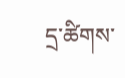དྲ་ཚིགས་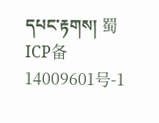དཔང་རྟགས། 蜀ICP备14009601号-1